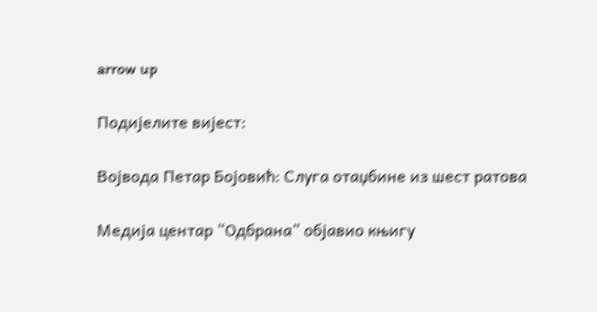arrow up

Подијелите вијест:

Војвода Петар Бојовић: Слуга отаџбине из шест ратова

Медиjа центар “Одбрана” обjавио књигу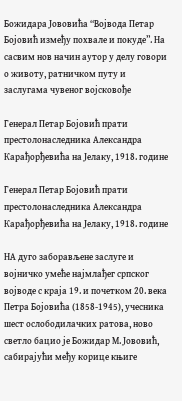Божидара Јововића “Воjвода Петар Боjовић између похвале и покуде”. На сасвим нов начин аутор у делу говори о животу, ратничком путу и заслугама чувеног воjсковође

Генерал Петар Боjовић прати престолонаследника Александра Карађорђевића на Јелаку, 1918. године

Генерал Петар Боjовић прати престолонаследника Александра Карађорђевића на Јелаку, 1918. године

НА дуго заборављене заслуге и воjничко умеће наjмлађег српског воjводе с краjа 19. и почетком 20. века Петра Боjовића (1858-1945), учесника шест ослободилачких ратова, ново светло бацио jе Божидар М. Јововић, сабираjући међу корице књиге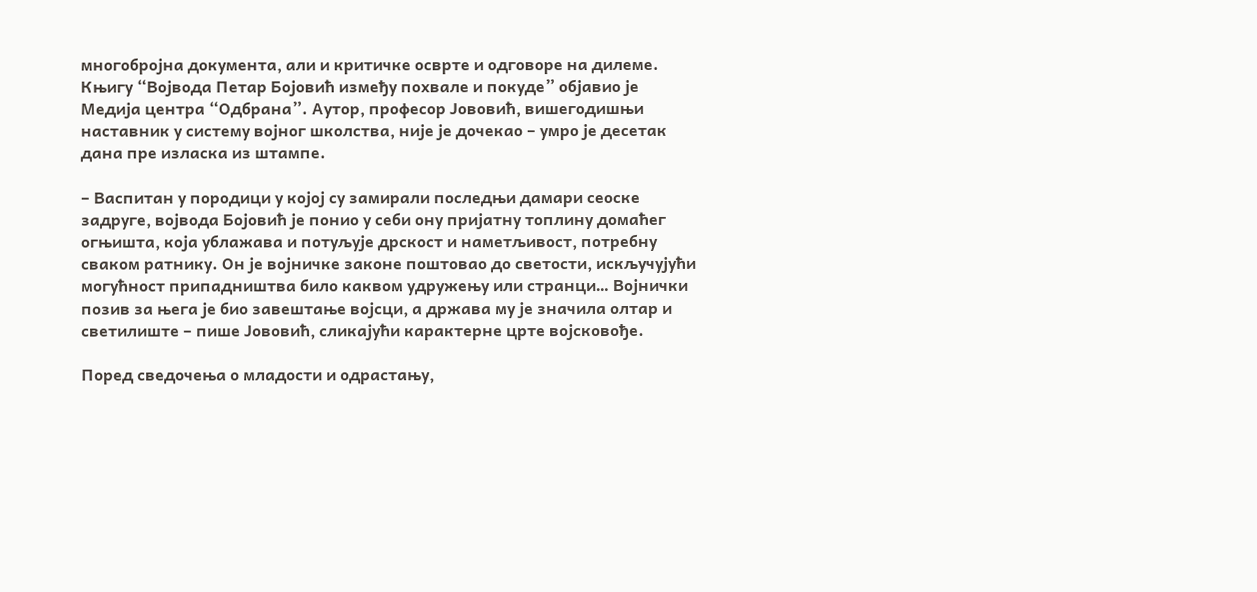многоброjна документа, али и критичке осврте и одговоре на дилеме.
Књигу “Воjвода Петар Боjовић између похвале и покуде” обjавио jе Медиjа центра “Одбрана”. Аутор, професор Јововић, вишегодишњи наставник у систему воjног школства, ниjе jе дочекао – умро jе десетак дана пре изласка из штампе.

– Васпитан у породици у коjоj су замирали последњи дамари сеоске задруге, воjвода Боjовић jе понио у себи ону приjатну топлину домаћег огњишта, коjа ублажава и потуљуjе дрскост и наметљивост, потребну сваком ратнику. Он jе воjничке законе поштовао до светости, искључуjући могућност припадништва било каквом удружењу или странци… Воjнички позив за њега jе био завештање воjсци, а држава му jе значила олтар и светилиште – пише Јововић, сликаjући карактерне црте воjсковође.

Поред сведочења о младости и одрастању,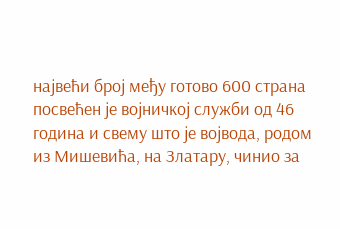наjвећи броj међу готово 600 страна посвећен jе воjничкоj служби од 46 година и свему што jе воjвода, родом из Мишевића, на Златару, чинио за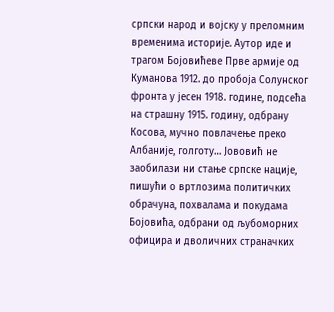српски народ и воjску у преломним временима историjе. Аутор иде и трагом Боjовићеве Прве армиjе од Куманова 1912. до пробоjа Солунског фронта у jесен 1918. године, подсећа на страшну 1915. годину, одбрану Косова, мучно повлачење преко Албаниjе, голготу… Јововић не заобилази ни стање српске нациjе, пишући о вртлозима политичких обрачуна, похвалама и покудама Боjовића, одбрани од љубоморних официра и дволичних страначких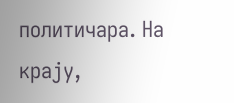политичара. На краjу,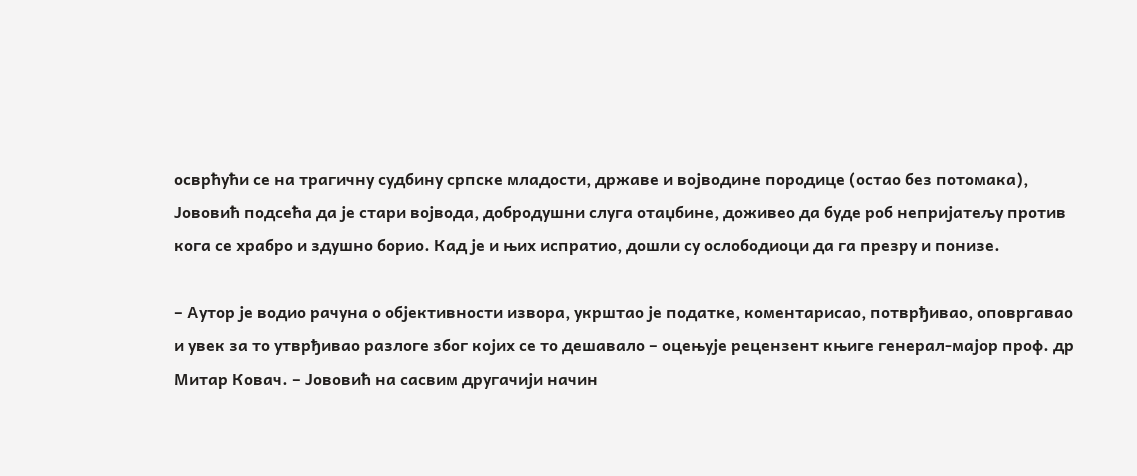осврћући се на трагичну судбину српске младости, државе и воjводине породице (остао без потомака), Јововић подсећа да jе стари воjвода, добродушни слуга отаџбине, доживео да буде роб неприjатељу против кога се храбро и здушно борио. Кад jе и њих испратио, дошли су ослободиоци да га презру и понизе.

– Аутор jе водио рачуна о обjективности извора, укрштао jе податке, коментарисао, потврђивао, оповргавао и увек за то утврђивао разлоге због коjих се то дешавало – оцењуjе рецензент књиге генерал-маjор проф. др Митар Ковач. – Јововић на сасвим другачиjи начин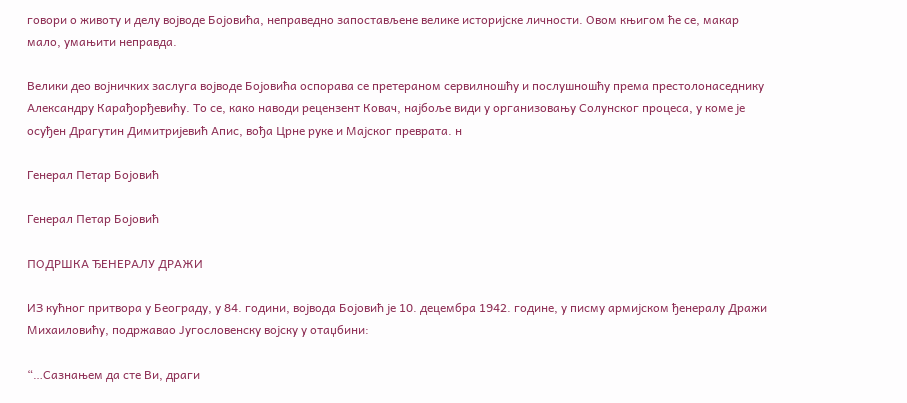говори о животу и делу воjводе Боjовића, неправедно запостављене велике историjске личности. Овом књигом ће се, макар мало, умањити неправда.

Велики део воjничких заслуга воjводе Боjовића оспорава се претераном сервилношћу и послушношћу према престолонаседнику Александру Карађорђевићу. То се, како наводи рецензент Ковач, наjбоље види у организовању Солунског процеса, у коме jе осуђен Драгутин Димитриjевић Апис, вођа Црне руке и Маjског преврата. н

Генерал Петар Боjовић

Генерал Петар Боjовић

ПОДРШКА ЂЕНЕРАЛУ ДРАЖИ

ИЗ кућног притвора у Београду, у 84. години, воjвода Боjовић jе 10. децембра 1942. године, у писму армиjском ђенералу Дражи Михаиловићу, подржавао Југословенску воjску у отаџбини:

“…Сазнањем да сте Ви, драги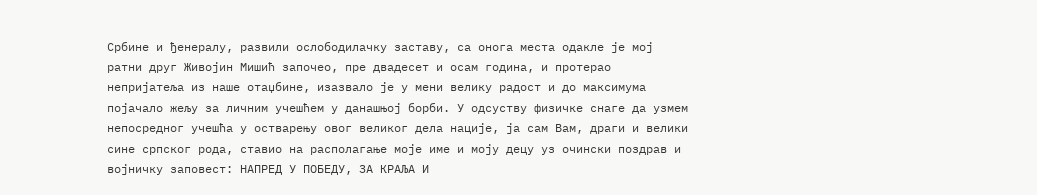Србине и ђенералу, развили ослободилачку заставу, са онога места одакле jе моj ратни друг Живоjин Мишић започео, пре двадесет и осам година, и протерао неприjатеља из наше отаџбине, изазвало jе у мени велику радост и до максимума поjачало жељу за личним учешћем у данашњоj борби. У одсуству физичке снаге да узмем непосредног учешћа у остварењу овог великог дела нациjе, jа сам Вам, драги и велики сине српског рода, ставио на располагање моjе име и моjу децу уз очински поздрав и воjничку заповест: НАПРЕД У ПОБЕДУ, ЗА КРАЉА И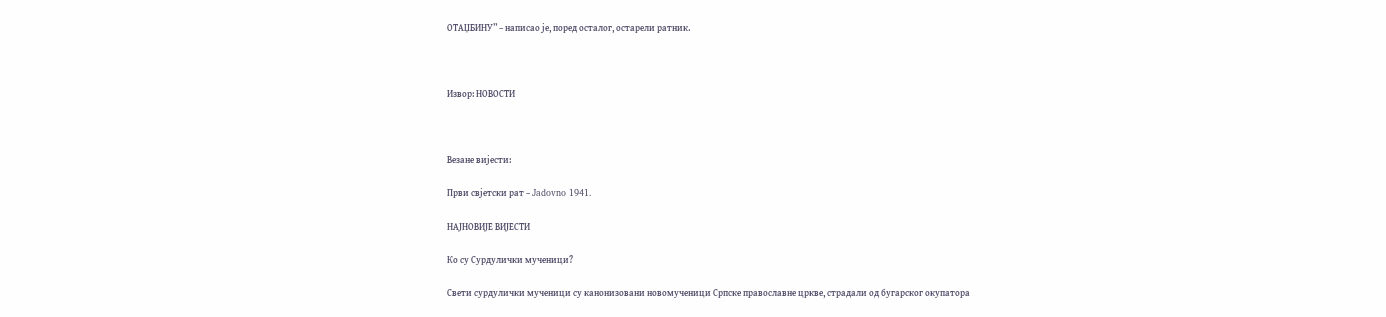ОТАЏБИНУ” – написао jе, поред осталог, остарели ратник.



Извор: НОВОСТИ



Везане виjести:

Први свjетски рат – Jadovno 1941.

НАЈНОВИЈЕ ВИЈЕСТИ

Ко су Сурдулички мученици?

Свети сурдулички мученици су канонизовани новомученици Српске православне цркве, страдали од бугарског окупатора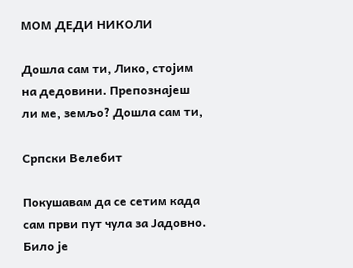МОМ ДЕДИ НИКОЛИ

Дошла сам ти, Лико, стоjим на дедовини. Препознаjеш ли ме, земљо? Дошла сам ти,

Српски Велебит

Покушавам да се сетим када сам први пут чула за Јадовно. Било је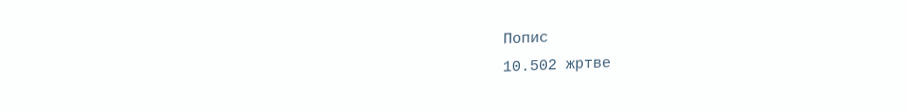Попис
10.502 жртве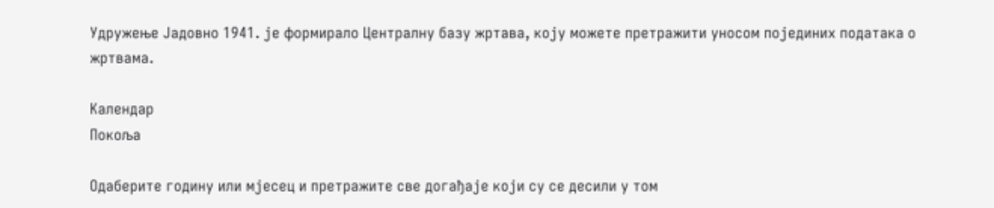Удружење Јадовно 1941. је формирало Централну базу жртава, коју можете претражити уносом појединих података о жртвама.

Календар
Покоља

Одаберите годину или мјесец и претражите све догађаје који су се десили у том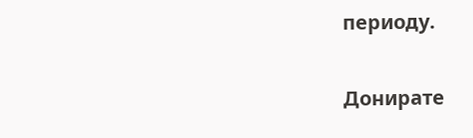периоду.

Донирате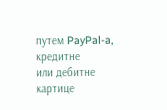путем PayPal-a, кредитне
или дебитне картице